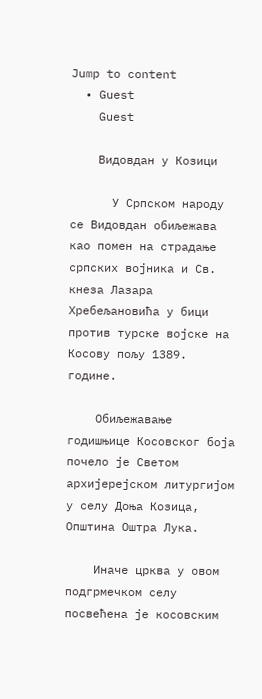Jump to content
  • Guest
    Guest

    Видовдан у Козици

      У Српском народу се Видовдан обиљежава као помен на страдање српских војника и Св. кнеза Лазара Хребељановића у бици против турске војске на Косову пољу 1389. године.

    Обиљежавање годишњице Косовског боја почело је Светом архијерејском литургијом у селу Доња Козица, Општина Оштра Лука.

    Иначе црква у овом подгрмечком селу посвећена је косовским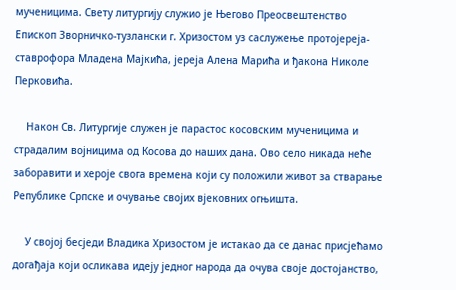мученицима. Свету литургију служио је Његово Преосвештенство Епископ Зворничко-тузлански г. Хризостом уз саслужење протојереја-ставрофора Младена Мајкића, јереја Алена Марића и ђакона Николе Перковића.

    Након Св. Литургије служен је парастос косовским мученицима и страдалим војницима од Косова до наших дана. Ово село никада неће заборавити и хероје свога времена који су положили живот за стварање Републике Српске и очување својих вјековних огњишта.

    У својој бесједи Владика Хризостом је истакао да се данас присјећамо догађаја који осликава идеју једног народа да очува своје достојанство,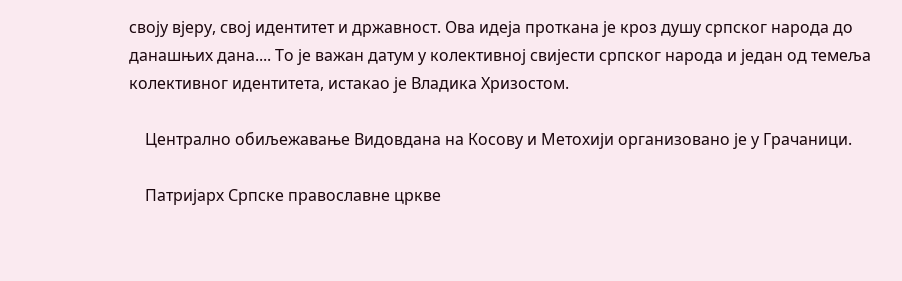своју вјеру, свој идентитет и државност. Ова идеја проткана је кроз душу српског народа до данашњих дана.... То је важан датум у колективној свијести српског народа и један од темеља колективног идентитета, истакао је Владика Хризостом.

    Централно обиљежавање Видовдана на Косову и Метохији организовано је у Грачаници.

    Патријарх Српске православне цркве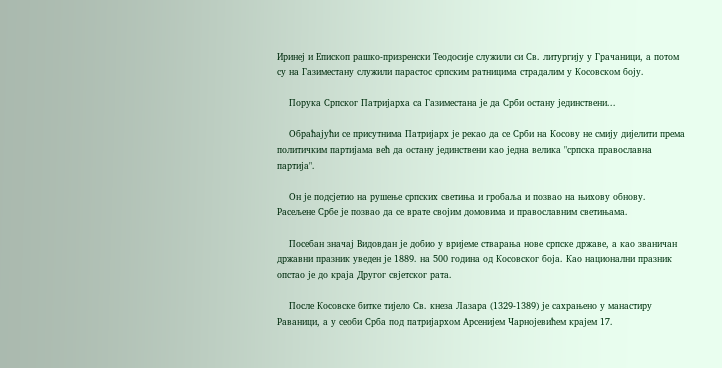Иринеј и Епископ рашко-призренски Теодосије служили си Св. литургију у Грачаници, а потом су на Газиместану служили парастос српским ратницима страдалим у Косовском боју.

    Порука Српског Патријарха са Газиместана је да Срби остану јединствени...

    Обраћајући се присутнима Патријарх је рекао да се Срби на Косову не смију дијелити према политичким партијама већ да остану јединствени као једна велика "српска православна партија".

    Он је подсјетио на рушење српских светиња и гробаља и позвао на њихову обнову. Расељене Србе је позвао да се врате својим домовима и православним светињама.

    Посебан значај Видовдан је добио у вријеме стварања нове српске државе, а као званичан државни празник уведен је 1889. на 500 година од Косовског боја. Као национални празник опстао је до краја Другог свјетског рата.

    После Косовске битке тијело Св. кнеза Лазара (1329-1389) је сахрањено у манастиру Раваници, а у сеоби Срба под патријархом Арсенијем Чарнојевићем крајем 17.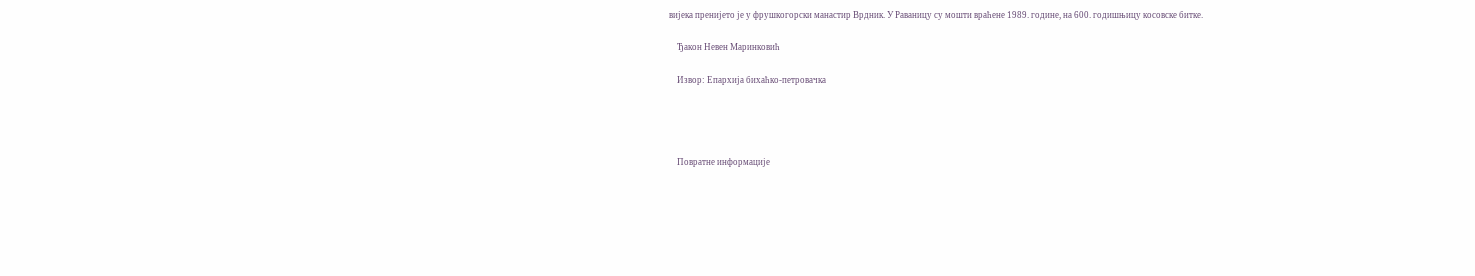вијека пренијето је у фрушкогорски манастир Врдник. У Раваницу су мошти враћене 1989. године, на 600. годишњицу косовске битке.

    Ђакон Невен Маринковић

    Извор: Епархија бихаћко-петровачка




    Повратне информације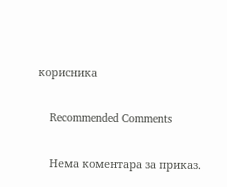корисника

    Recommended Comments

    Нема коментара за приказ.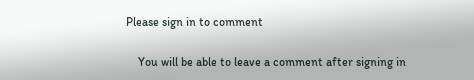Please sign in to comment

    You will be able to leave a comment after signing in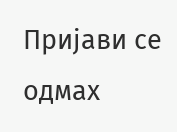Пријави се одмах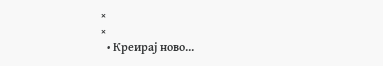×
×
  • Креирај ново...